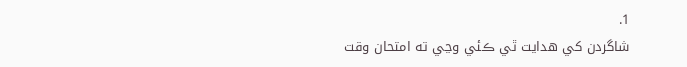1.
شاگردن کي هدايت ٿي ڪئي وڃي ته امتحان وقت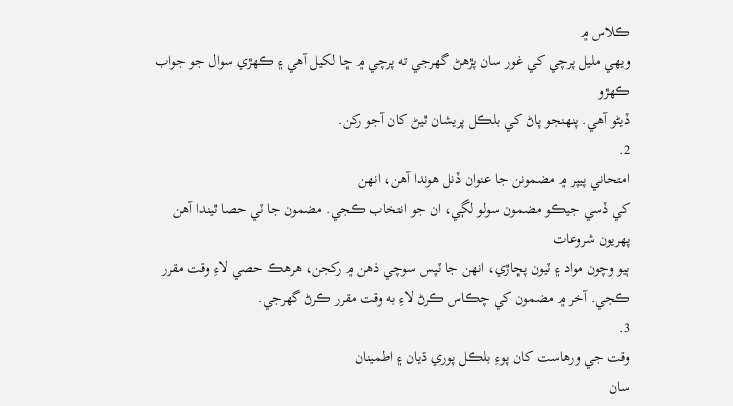ڪلاس ۾
ويهي مليل پرچي کي غور سان پڙهڻ گهرجي ته پرچي ۾ ڇا لکيل آهي ۽ ڪهڙي سوال جو جواب ڪهڙو
ڏيڻو آهي. پنهنجو پاڻ کي بلڪل پريشان ٿيڻ کان آجو رکن.
2.
امتحاني پيپر ۾ مضمونن جا عنوان ڏنل هوندا آهن، انهن
کي ڏسي جيڪو مضمون سولو لڳي، ان جو انتخاب ڪجي. مضمون جا ٽي حصا ٿيندا آهن پهريون شروعات
ٻيو وچون مواد ۽ ٽيون پڇاڙي، انهن جا ٽپس سوچي ذهن ۾ رکجن، هرهڪ حصي لاءِ وقت مقرر
ڪجي. آخر ۾ مضمون کي چڪاس ڪرڻ لاءِ به وقت مقرر ڪرڻ گهرجي.
3.
وقت جي ورهاست کان پوءِ بلڪل پوري ڌيان ۽ اطمينان
سان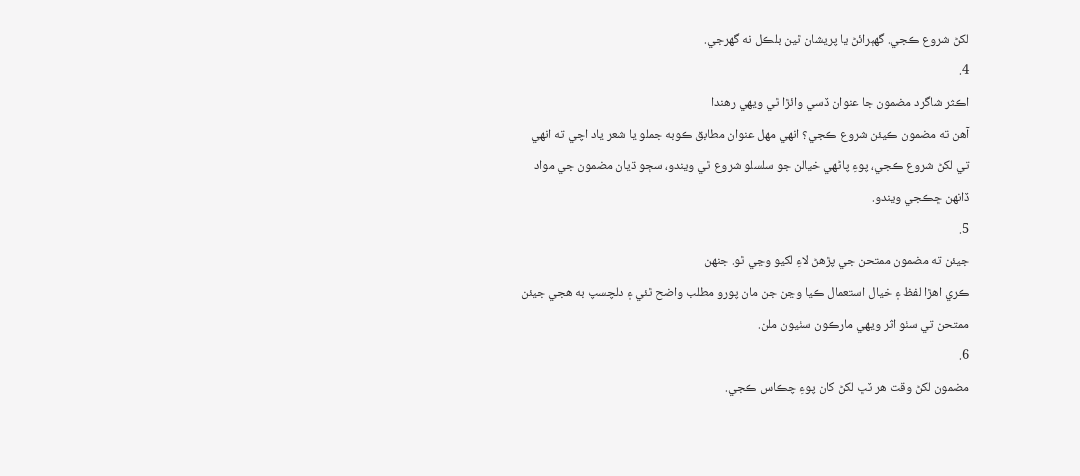لکڻ شروع ڪجي. گهٻرائڻ يا پريشان ٿين بلڪل نه گهرجي.
4.
اڪثر شاگرد مضمون جا عنوان ڏسي وائڙا ٿي ويهي رهندا
آهن ته مضمون ڪيئن شروع ڪجي؟ انهي مهل عنوان مطابق ڪوبه جملو يا شعر ياد اچي ته انهي
تي لکڻ شروع ڪجي، پوءِ پاڻهي خيالن جو سلسلو شروع ٿي ويندو، سڄو ڌيان مضمون جي مواد
ڏانهن ڇڪجي ويندو.
5.
جيئن ته مضمون ممتحن جي پڙهڻ لاءِ لکيو وڃي ٿو. جنهن
ڪري اهڙا لفظ ۽ خيال استعمال ڪيا وڃن جن مان پورو مطلب واضح ٿئي ۽ دلچسپ به هجي جيئن
ممتحن تي سٺو اثر ويهي مارڪون سٺيون ملن.
6.
مضمون لکڻ وقت هر ٽڀ لکڻ کان پوءِ چڪاس ڪجي.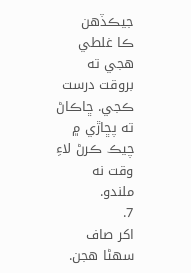جيڪڏهن
ڪا غلطي هجي ته بروقت درست ڪجي. ڇاڪاڻ ته پڇاڙي ۾ چيڪ ڪرڻ لاءِ وقت نه ملندو.
7.
اکر صاف سهڻا هجن.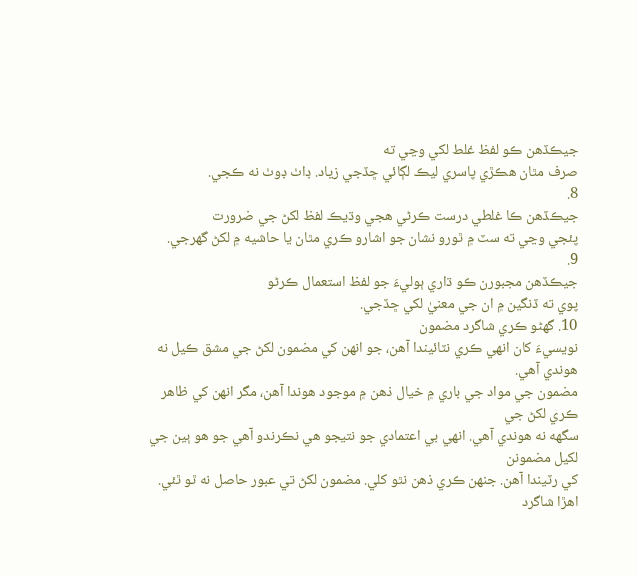جيڪڏهن ڪو لفظ غلط لکي وڃي ته
صرف مٿان هڪڙي پاسري ليڪ لڳائي ڇڏجي زياد. ڊاٺ ڊوٺ نه ڪجي.
8.
جيڪڏهن ڪا غلطي درست ڪرڻي هجي وڌيڪ لفظ لکڻ جي ضرورت
پئجي وڃي ته سٽ ۾ ٿورو نشان جو اشارو ڪري مٿان يا حاشيه ۾ لکڻ گهرجي.
9.
جيڪڏهن مجبورن ڪو ڌاري ٻوليءَ جو لفظ استعمال ڪرڻو
پوي ته ڏنگين ۾ ان جي معنيٰ لکي ڇڏجي.
10. گهڻو ڪري شاگرد مضمون
نويسيءَ کان انهي ڪري نٽائيندا آهن، جو انهن کي مضمون لکڻ جي مشق ڪيل نه هوندي آهي.
مضمون جي مواد جي باري ۾ خيال ذهن ۾ موجود هوندا آهن، مگر انهن کي ظاهر ڪري لکڻ جي
سگهه نه هوندي آهي. انهي بي اعتمادي جو نتيجو هي نڪرندو آهي جو هو ٻين جي لکيل مضمونن
کي رٽيندا آهن. جنهن ڪري ذهن نٿو کلي. مضمون لکڻ تي عبور حاصل نه ٿو ٿئي. اهڙا شاگرد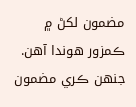مضمون لکڻ ۾ ڪمزور هوندا آهن. جنهن ڪري مضمون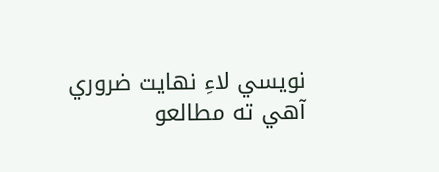نويسي لاءِ نهايت ضروري آهي ته مطالعو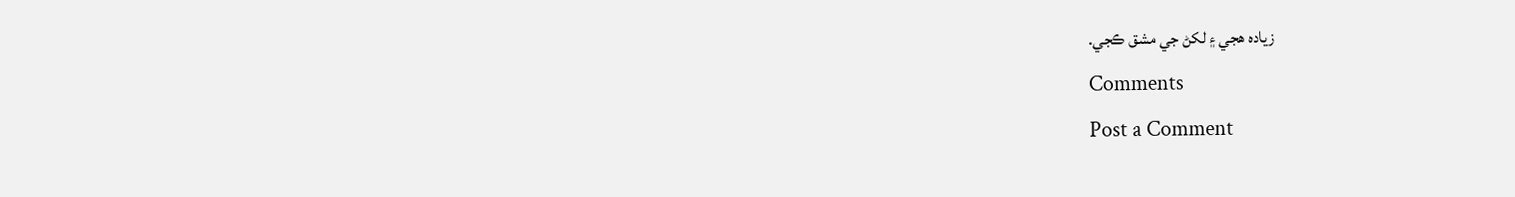زياده هجي ۽ لکڻ جي مشق ڪجي.
Comments
Post a Comment